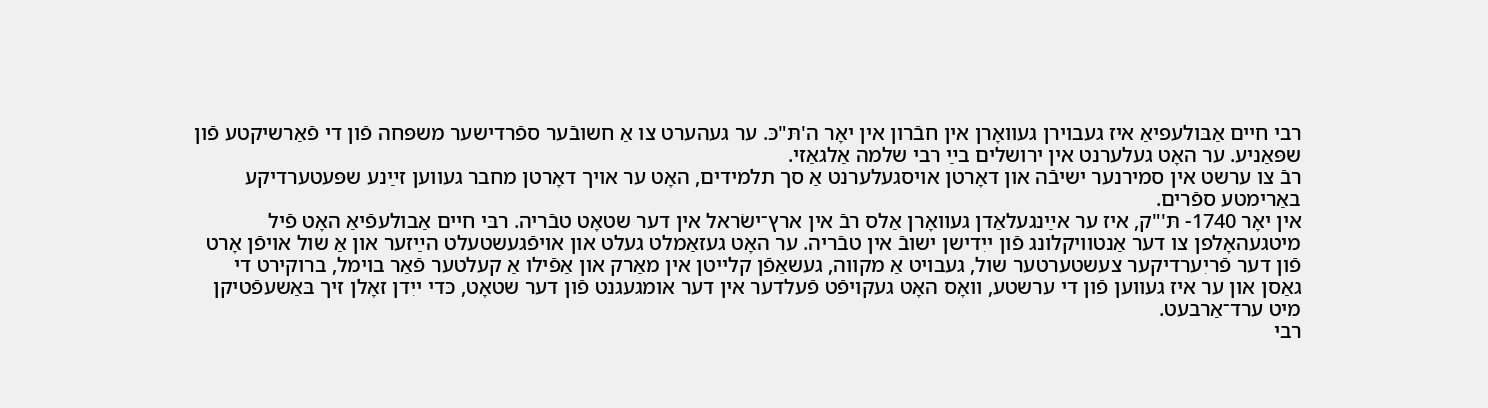רבי חיים אַבּולעפיאַ איז געבוירן געוואָרן אין חבֿרון אין יאָר ה'תּ"כּ. ער געהערט צו אַ חשובֿער ספֿרדישער משפּחה פֿון די פֿאַרשיקטע פֿון שפּאַניע. ער האָט געלערנט אין ירושלים בײַ רבי שלמה אַלגאַזי.
רבֿ צו ערשט אין סמירנער ישיבֿה און דאָרטן אויסגעלערנט אַ סך תלמידים, האָט ער אויך דאָרטן מחבר געווען זײַנע שפּעטערדיקע באַרימטע ספֿרים.
אין יאָר 1740- תּ'"ק, איז ער אײַנגעלאַדן געװאָרן אַלס רבֿ אין ארץ־ישׂראל אין דער שטאָט טבֿריה. רבּי חיים אַבולעפֿיאַ האָט פֿיל מיטגעהאָלפן צו דער אַנטוויקלונג פֿון ייִדישן ישובֿ אין טבֿריה. ער האָט געזאַמלט געלט און אויפֿגעשטעלט הײַזער און אַ שול אויפֿן אָרט פֿון דער פֿריִערדיקער צעשטערטער שול, געבויט אַ מקווה, געשאַפֿן קלייטן אין מאַרק און אַפֿילו אַ קעלטער פֿאַר בוימל, ברוקירט די גאַסן און ער איז געווען פֿון די ערשטע, וואָס האָט געקויפֿט פֿעלדער אין דער אומגעגנט פֿון דער שטאָט, כּדי ייִדן זאָלן זיך בּאַשעפֿטיקן מיט ערד־אַרבעט.
רבי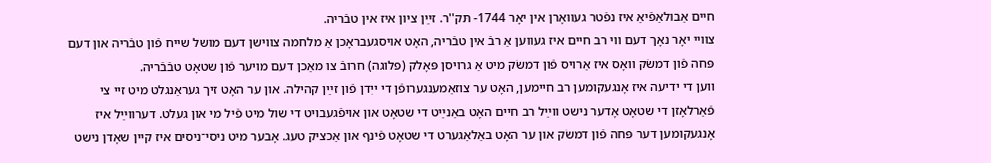חיים אַבולאַפֿיאַ איז נפֿטר געוואָרן אין יאָר 1744- תּק''ר. זײַן ציון איז אין טבֿריה.
צוויי יאָר נאָך דעם ווי רב חיים איז געווען אַ רבֿ אין טבֿריה, האָט אויסגעבראָכן אַ מלחמה צווישן דעם מושל שייח פֿון טבֿריה און דעם פּחה פֿון דמשׂק וואָס איז אַרויס פֿון דמשׂק מיט אַ גרויסן פּאָלק (פלוגה) חרובֿ צו מאַכן דעם מויער פֿון שטאָט טבֿבֿריה.
ווען די ידיעה איז אָנגעקומען רב חיימען, האָט ער צוזאַמענגערופֿן די ייִדן פֿון זײַן קהילה. און ער האָט זיך געראַנגלט מיט זיי צי פֿאַרלאָזן די שטאָט אָדער נישט ווײַל רב חיים האָט באַנײַט די שטאָט און אויפֿגעבויט די שול מיט פֿיל מי און געלט. דערווײַל איז אָנגעקומען דער פּחה פֿון דמשׂק און ער האָט באַלאַגערט די שטאָט פֿינף און אַכציק טעג. אָבער מיט ניסי־ניסים איז קיין שאָדן נישט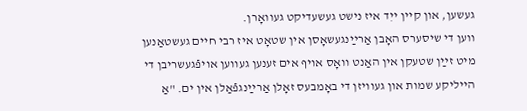געשען, און קיין ייִד איז נישט געשעדיקט געוואָרן.
ווען די שיסערס האָבן אַרײַנגעשאָסן אין שטאָט איז רבי חיים געשטאַנען מיט זײַן שטעקן אין האַנט וואָס אויף אים זענען געווען אויפֿגעשריבן די הייליקע שמות און געוויזן די באָמבעס זאָלן אַרײַנגפֿאַלן אין ים. "אַ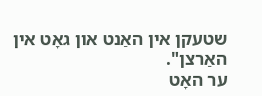שטעקן אין האַנט און גאָט אין האַרצן".
ער האָט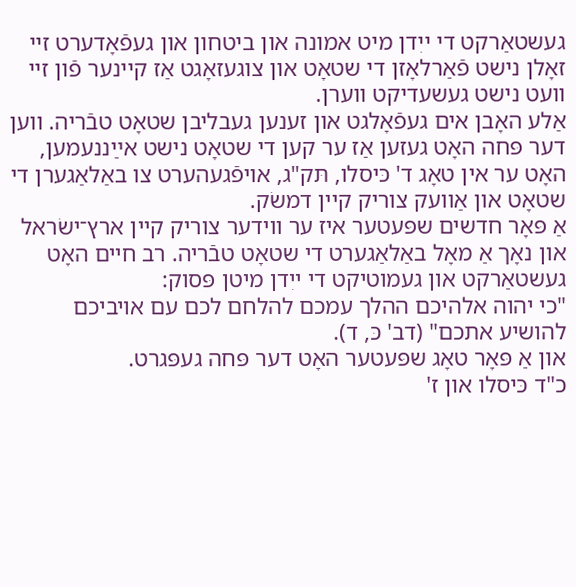געשטאַרקט די ייִדן מיט אמונה און ביטחון און געפֿאָדערט זיי זאָלן נישט פֿאַרלאָזן די שטאָט און צוגעזאָגט אַז קיינער פֿון זיי וועט נישט געשעדיקט ווערן.
אַלע האָבן אים געפֿאָלגט און זענען געבליבן שטאָט טבֿריה. ווען דער פּחה האָט געזען אַז ער קען די שטאָט נישט אײַננעמען, האָט ער אין טאָג ד' כּיסלו, תּק"ג, אויפֿגעהערט צו באַלאַגערן די שטאָט און אַוועק צוריק קיין דמשׂק.
אַ פּאָר חדשים שפּעטער איז ער ווידער צוריק קיין ארץ־ישׂראל און נאָך אַ מאָל באַלאַגערט די שטאָט טבֿריה. רב חיים האָט געשטאַרקט און געמוטיקט די ייִדן מיטן פּסוק:
"כי יהוה אלהיכם ההלך עמכם להלחם לכם עם אויביכם להושיע אתכם" (דב' כּ, ד).
און אַ פּאָר טאָג שפּעטער האָט דער פּחה געפּגרט.
כ"ד כּיסלו און ז'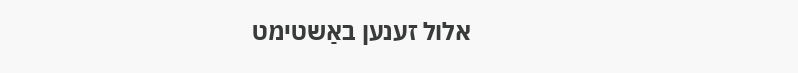אלול זענען באַשטימט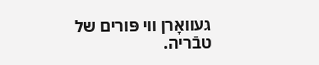געוואָרן ווי פּורים של טבֿריה.